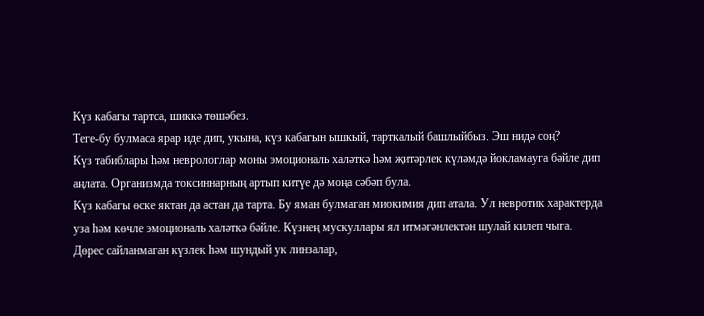Күз кабагы тартса, шиккә төшәбез.
Теге-бу булмаса ярар иде дип, укына, күз кабагын ышкый, тарткалый башлыйбыз. Эш нидә соң?
Күз табиблары һәм неврологлар моны эмоциональ халәткә һәм җитәрлек күләмдә йокламауга бәйле дип аңлата. Организмда токсиннарның артып китүе дә моңа сәбәп була.
Күз кабагы өске яктан да астан да тарта. Бу яман булмаган миокимия дип атала. Ул невротик характерда уза һәм көчле эмоциональ халәткә бәйле. Күзнең мускуллары ял итмәгәнлектән шулай килеп чыга.
Дөрес сайланмаган күзлек һәм шундый ук линзалар,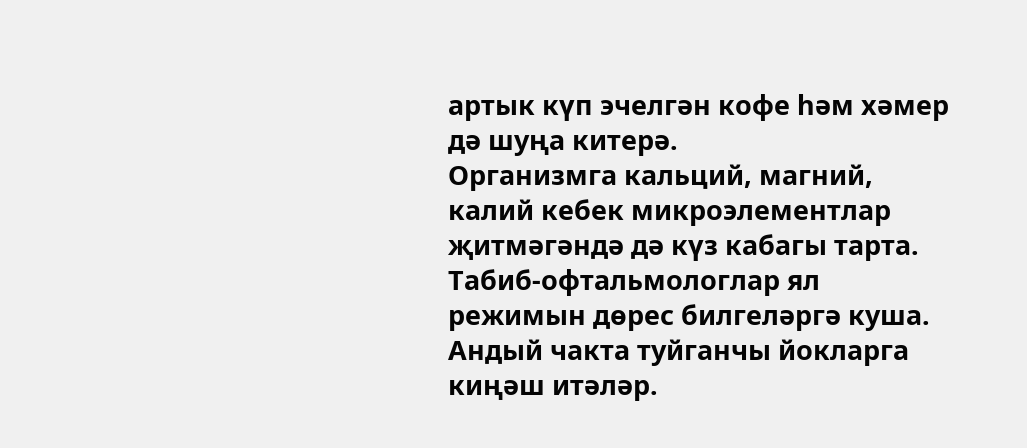артык күп эчелгән кофе һәм хәмер дә шуңа китерә.
Организмга кальций, магний, калий кебек микроэлементлар җитмәгәндә дә күз кабагы тарта.
Табиб-офтальмологлар ял режимын дөрес билгеләргә куша. Андый чакта туйганчы йокларга киңәш итәләр.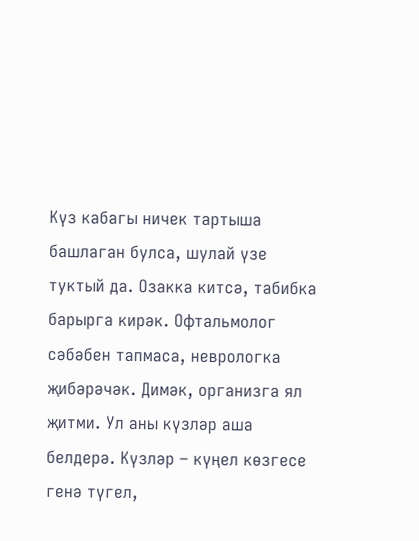Күз кабагы ничек тартыша башлаган булса, шулай үзе туктый да. Озакка китсә, табибка барырга кирәк. Офтальмолог сәбәбен тапмаса, неврологка җибәрәчәк. Димәк, организга ял җитми. Ул аны күзләр аша белдерә. Күзләр – күңел көзгесе генә түгел,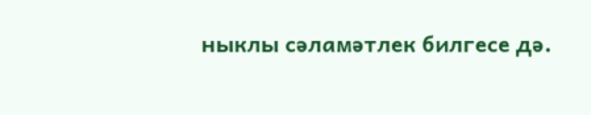ныклы сәламәтлек билгесе дә.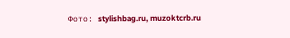Фото: stylishbag.ru, muzoktcrb.ru